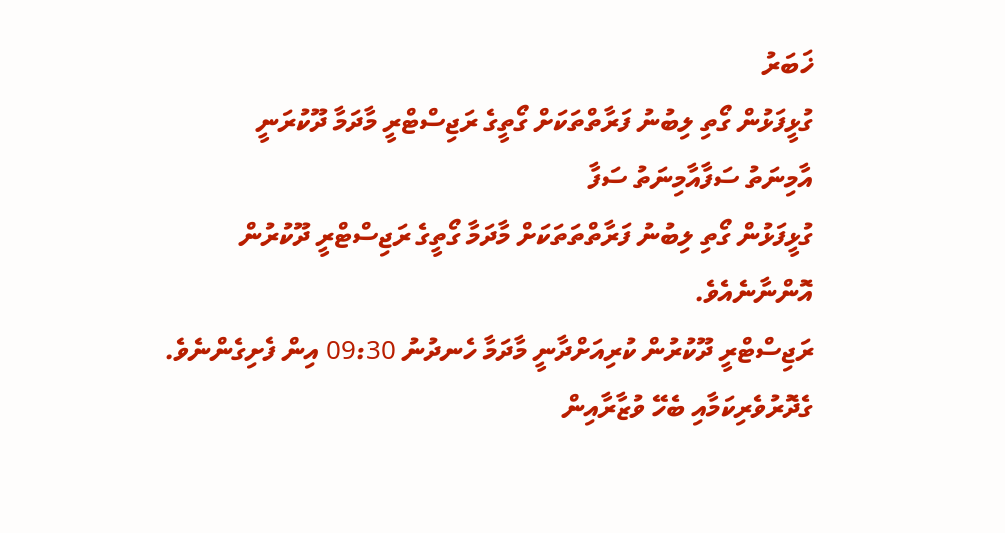ޚަބަރު
ގުޅީފަޅުން ގޯތި ލިބުނު ފަރާތްތަކަށް ގޯތީގެ ރަޖިސްޓްރީ މާދަމާ ދޫކުރަނީ
އާމިނަތު ސަފާއާމިނަތު ސަފާ
ގުޅީފަޅުން ގޯތި ލިބުނު ފަރާތްތަތަކަށް މާދަމާ ގޯތީގެ ރަޖިސްޓްރީ ދޫކުރުން އޮންނާނެއެވެ.
ރަޖިސްޓްރީ ދޫކުރުން ކުރިއަށްދާނީ މާދަމާ ހެނދުނު 09:30 އިން ފެށިގެންނެވެ.
ގެދޮރުވެރިކަމާއި ބެހޭ ވުޒާރާއިން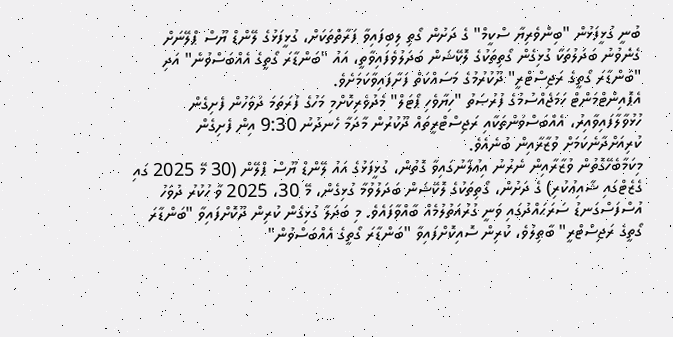ބުނީ ގުޅީފަޅުން "ބިންވެރިޔާ ސްކީމް" ގެ ދަށުން ގޯތި ލިބިފައިވާ ފަރާތްތަކަށް، ގުޅީފަޅުގެ ލޭންޑް ޔޫސް ޕްލޭނަށް ގެނެވުނު ބަދަލުތަކާ ގުޅިގެން ގޯތިތަކުގެ ލޮކޭޝަން ބަދަލުވެފައިވާތީ، އައު "ބަންޑާރަ ގޯތީގެ އެއްބަސްވުން" އަދި "ބަންޑާރަ ގޯތީގެ ރަޖިސްޓްރީ" ދޫކުރުމުގެ މަސައްކަތް ފަށާފައިވާކަމަށެވެ.
އެޕޮއިންޓްމަންޓް ހަމަޖެއްސުމުގެ ފުރުޞަތު "ހިޔާވެހި ޕޯޓަލް" މެދުވެރިކޮށްމި މަހުގެ ފުރަތަމަ ދުވަހުން ފެށިގެން ހުޅުވާލާފައިވާއިރު، އެއްބަސްވުންތަކާއި ރަޖިސްޓްރީތައް ދޫކުރުން މާދަމާ ހެނދުނު 9:30 އިން ފެށިގެން ކުރިއަށްދާނެކަމަށް ވުޒާރާއިން ބުނެއެވެ.
މިކަމާބެހޭގޮތުން ވުޒާރާއިން ނެރުނު އިޢުލާނުގައިވާ ގޮތުން، ގުޅީފަޅުގެ އައު ލޭންޑް ޔޫސް ޕްލޭން (30 މޭ 2025 ގައި ގެޒެޓްގައި ޝާއިޢުކުރި) ގެ ދަށުން، ގޯތިތަކުގެ ލޮކޭޝަން ބަދަލުވުމާ ގުޅިގެން، މޭ 30، 2025 ވާ ހުކުރު ދުވަހު އުސްފަސްގަނޑު ސަރަޙައްދުގައި ވަނީ ގުރުއަތުލުމެއް ބާއްވާފައެވެ. މި ބަދަލާ ގުޅިގެން ކުރިން ދޫކޮށްފައިވާ "ބަންޑާރަ ގޯތީގެ ރަޖިސްޓްރީ" ބާޠިލުވެ، ކުރިން ސޮއިކޮށްފައިވާ "ބަންޑާރަ ގޯތީގެ އެއްބަސްވުން"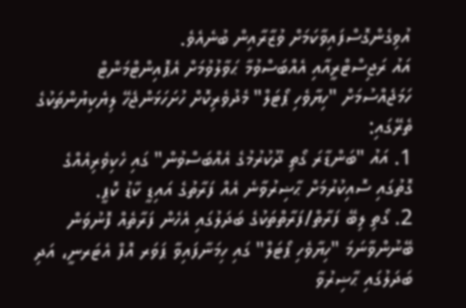އުވިގެންގޮސްފައިވާކަމަށް ވުޒާރާއިން ބުނެއެވެ.
އައު ރަޖިސްޓްރީއާއި އެއްބަސްވުމާ ޙަވާލުވުމަށް އެޕޮއިންޓްމަންޓް ހަމަޖެއްސުމަށް "ހިޔާވެހި ޕޯޓަލް" މެދުވެރިކޮށް ހުށަހަޅަންޖެހޭ ލިޔެކިޔުންތަކުގެ ތެރޭގައި:
1. އައު "ބަންޑާރަ ގޯތި ދޫކުރުމުގެ އެއްބަސްވުން" ގައި ހެކިވެރިއެއްގެ ގޮތުގައި ސޮއިކުރުމަށް ޙާޟިރުވާނެ އެއް ފަރާތުގެ އައިޑީ ކާޑު ކޮޕީ.
2. ގޯތި ލިބޭ ފަރާތް/ފަރާތްތަކުގެ ބަދަލުގައި އެހެން ފަރާތެއް ފޮނުވަން ބޭނުންވާނަމަ "ހިޔާވެހި ޕޯޓަލް" ގައި ހިމަނާފައިވާ ޕަވަރ އޮފް އެޓަރނީ، އަދި ބަދަލުގައި ޙާޟިރުވާ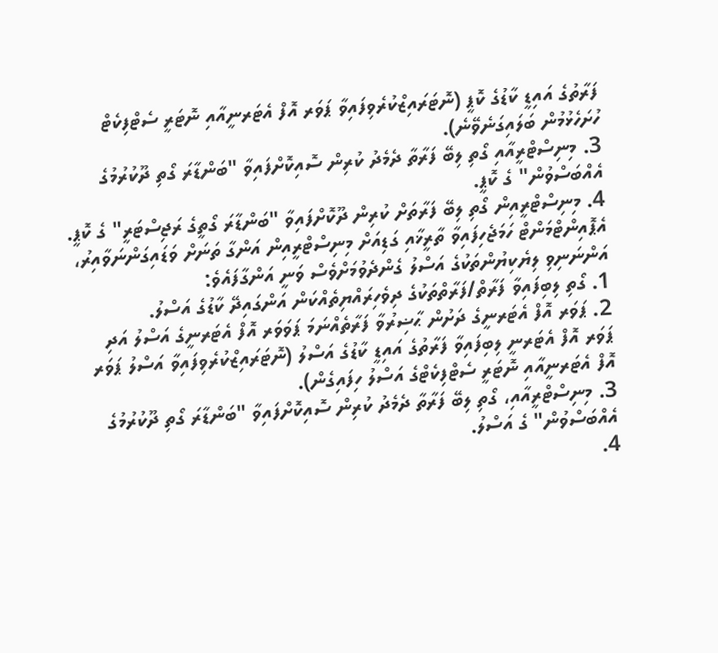ފަރާތުގެ އައިޑީ ކާޑުގެ ކޮޕީ (ނޮޓަރައިޒްކުރެވިފައިވާ ޕަވަރ އޮފް އެޓަރނީއާއި ނޮޓަރީ ސެޓްފިކެޓް ހުށަހެޅުމުން ބަލައިގަނެވޭނެ).
3. މިނިސްޓްރީއާއި ގޯތި ލިބޭ ފަރާތާ ދެމެދު ކުރިން ސޮއިކޮށްފައިވާ "ބަންޑާރަ ގޯތި ދޫކުރުމުގެ އެއްބަސްވުން" ގެ ކޮޕީ.
4. މިނިސްޓްރީއިން ގޯތި ލިބޭ ފަރާތަށް ކުރިން ދޫކޮށްފައިވާ "ބަންޑާރަ ގޯތީގެ ރަޖިސްޓަރީ" ގެ ކޮޕީ.
އެޕޮއިންޓްމަންޓް ހަމަޖެހިފައިވާ ތާރީޚާއި ގަޑިއަށް މިނިސްޓްރީއިން އަންގާ ތަނަށް ވަޑައިގަންނަވާއިރު، އަންނަނިވި ލިޔެކިޔުންތަކުގެ އަސްލު ގެންދެވުމަށްވެސް ވަނީ އަންގާފައެވެ:
1. ގޯތި ލިބިފައިވާ ފަރާތް/ފަރާތްތަކުގެ ދިވެހިރައްޔިތެއްކަން އަންގައިދޭ ކާޑުގެ އަސްލު.
2. ޕަވަރ އޮފް އެޓަރނީގެ ދަށުން ޙާޟިރުވާ ފަރާތެއްނަމަ ޕަވަވަރ އޮފް އެޓަރނީގެ އަސްލު އަދި ޕަވަރ އޮފް އެޓަރނީ ލިބިފައިވާ ފަރާތުގެ އައިޑީ ކާޑުގެ އަސްލު (ނޮޓަރައިޒްކުރެވިފައިވާ އަސްލު ޕަވަރ އޮފް އެޓަރނީއާއި ނޮޓަރީ ސެޓްފިކެޓްގެ އަސްލު ހިފައިގެން).
3. މިނިސްޓްރީއާއި، ގޯތި ލިބޭ ފަރާތާ ދެމެދު ކުރިން ސޮއިކޮށްފައިވާ "ބަންޑާރަ ގޯތި ދޫކުރުމުގެ އެއްބަސްވުން" ގެ އަސްލު.
4.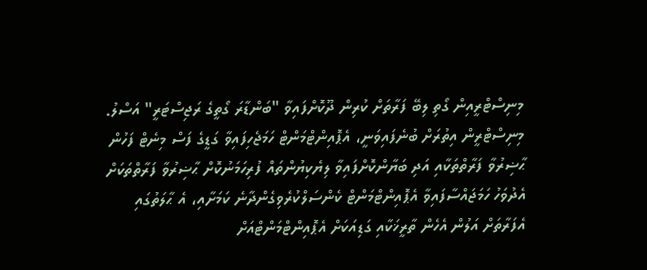މިނިސްޓްރީއިން ގޯތި ލިބޭ ފަރާތަށް ކުރިން ދޫކޮށްފައިވާ "ބަންޑާރަ ގޯތީގެ ރަޖިސްޓަރީ" އަސްލު.
މިނިސްޓްރީން އިތުރަށް ބުނެފައިވަނީ، އެޕޮއިންޓްމަންޓް ހަމަޖެހިފައިވާ ގަޑީގެ ފަސް މިނެޓް ފަހުން ޙާޟިރުވާ ފަރާތްތަކާއި އަދި ބަޔާންކޮށްފައިވާ ލިޔެކިޔުންތައް ފުރިހަމަނުކޮށް ޙާޟިރުވާ ފަރާތްތަކަށް އެދުވަހު ހަމަޖައްސާފައިވާ އެޕޮއިންޓްމަންޓް ކެންސަލްކުރެވިގެންދާނެ ކަމަށާއި، އެ ޙާލަތުގައި އެފަރާތަށް އަލުން އެހެން ތާރީޚަކާއި ގަޑިއަކަށް އެޕޮއިންޓްމަންޓްއަށް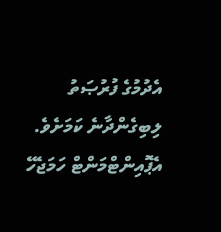އެދުމުގެ ފުރުޞަތު ލިބިގެންދާނެ ކަމަށެވެ. އެޕޮއިންޓްމަންޓް ހަމަޖެހޭ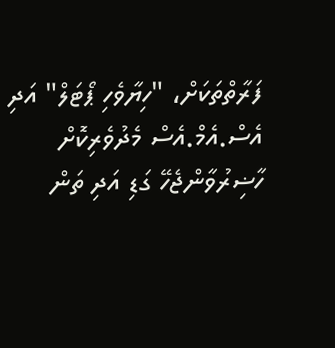ފަރާތްތަކަށް، "ހިޔާވެހި ޕޯޓަލް" އަދި އެސް.އެމް.އެސް މެދުވެރިކޮށް ހާޟިރުވާންޖެހޭ ގަޑި އަދި ތަން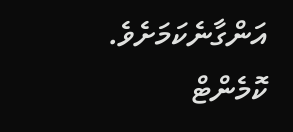އަންގާނެކަމަށެވެ.
ކޮމެންޓް